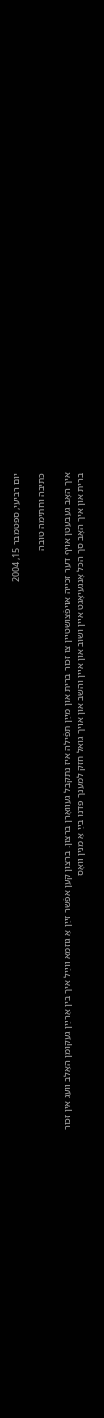יום רביעי, ספטמבר 15, 2004

כּתיבה וחתימה טובה

איך האָב געבעטן אױף דער זכייה אױפֿצושטײן צו זכור ברית און מײַן תפֿילה איז נתקבל געװאָרן ברצון. ברצון קען אפֿשר זײַן אַ גוזמא װײַל איך בין אַרײַן געקומן האַלב װעג אין זכור ברית און איך האָב סך הכּל אָנגעיאָגט אײן ושוב און אײן והשב און אױך גואל חזק למענך פּדנו בײַ אַ מנין װאָס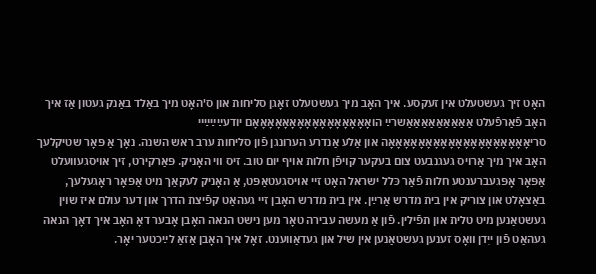האָט זיך געשטעלט אין זעקסע. איך האָב מיך געשטעלט זאָגן סליחות און ס'האָט מיך באַלד באַנק געטון אַז איך האָב פֿאַרפֿעלט אַאַאַאַאַאַאַאַאַשרײַ הואָאָאָאָאָאָאָאָאָאָאָאָאָאָאָאָם יודעײַײַײַײ סריאָאָאָאָאָאָאָאָאָאָאָאָאָאָאָאָאָאָאָה און אַלע אַנדרע הערונגן פֿון סליחות ערב ראש השנה. נאָך אַ פּאָר שטיקלעך האָב איך מיך אַרױס געגנבעט צום בעקער קױפֿן חלות אױף יום טוב. זיס װי האָניק. פּאַרקירט, זיך אױסגעװעלט אַפּאָר אָפּגעברענטע חלות פֿאַר כּלל ישראל האָט זײ אױסגעטאַפּט, אַ האָניק לעקאַך מיט אַפּאָר ראָגעלעך, באַצאָלט און צוריק אין בית מדרש אַרײַן. אין בית מדרש האָבן זײ געהאַט קפֿיצת הדרך און דער עולם איז שױן געשטאַנען מיט טלית און תפֿילין. פֿון אַ מעשה עבירה טאָר מען נישט הנאה האָבן אָבער דאָ האָב איך דאָך הנאה געהאַט פֿון ייִדן װאָס זענען געשטאַנען אין שיל און געדאַװענט. זאָל איך האָבן אַזאַ לײַכטער יאָר.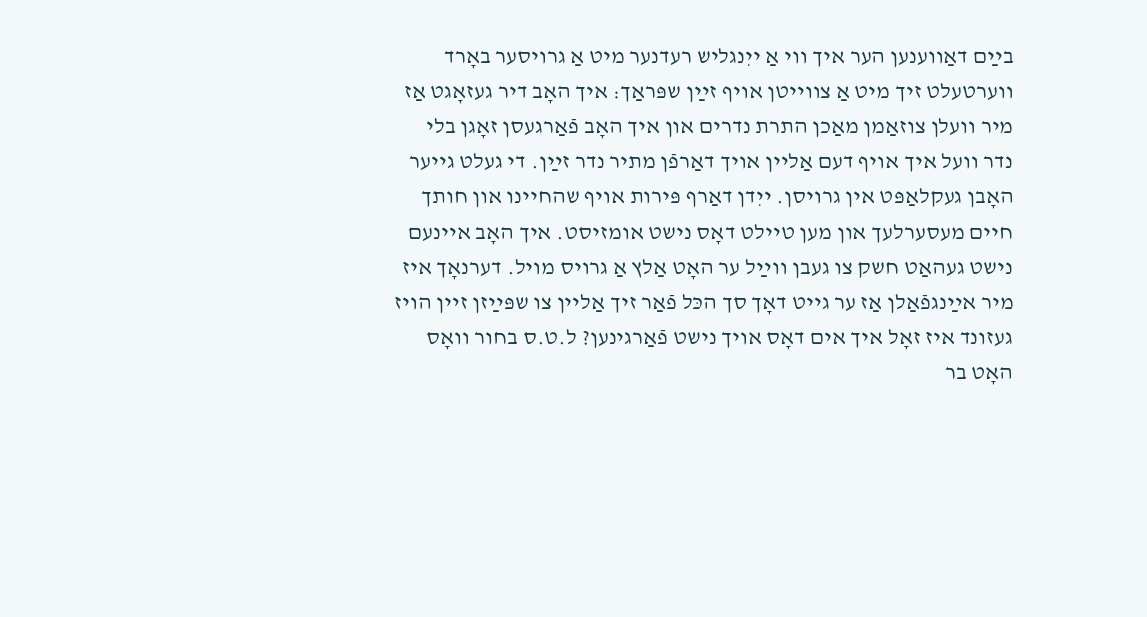בײַם דאַװענען הער איך װי אַ ייִנגליש רעדנער מיט אַ גרױסער באָרד װערטעלט זיך מיט אַ צװײטן אױף זײַן שפּראַך׃ איך האָב דיר געזאָגט אַז מיר װעלן צוזאַמן מאַכן התרת נדרים און איך האָב פֿאַרגעסן זאָגן בלי נדר װעל איך אױף דעם אַלײן אױך דאַרפֿן מתיר נדר זײַן. די געלט גײער האָבן געקלאַפּט אין גרױסן. ייִדן דאַרף פּירות אױף שהחיינו און חותך חיים מעסערלעך און מען טײלט דאָס נישט אומזיסט. איך האָב אײנעם נישט געהאַט חשק צו געבן װײַל ער האָט אַלץ אַ גרױס מױל. דערנאָך איז מיר אײַנגפֿאַלן אַז ער גײט דאָך סך הכּל פֿאַר זיך אַלײן צו שפּײַזן זײן הױז געזונד איז זאָל איך אים דאָס אױך נישט פֿאַרגינען? ל.ט.ס בחור װאָס האָט בר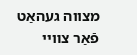מצווה געהאַט פֿאַר צװײ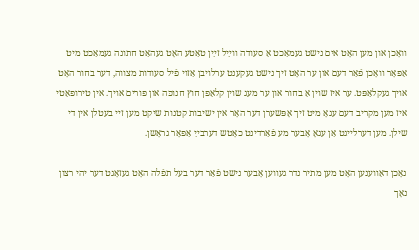װאָכן און מען האָט אים נישט געמאַכט אַ סעודה װײַל זײַן טאַטע האָט געהאַט חתונה געמאַכט מיט אַפּאָר װאָכן פֿאַר דעם און ער האָט זיך נישט געקענט ערלױבן אַזױ פֿיל סעודות מצווה, דער בחור האָט אױך געקלאַפּט. ער איז שױן אַ בחור און ער מעג שױן קלאַפּן חוץ חנוכּה און פּורים אױך. אין טירופּאַטי איז מען מקריב דעם עגאָ מיט זיך אָפּשערן דער האָר אין ישיבות קטנות שיקט מען זײ בעטלן אין די שילן. מען דערלײגט אַן עגאָ אָבער מע פֿאַרדינט כאָטש דערבײַ אַפּאָר גראָשן.

נאָכן דאַװענען האָט מען מתיר נדר געװען אָבער נישט פֿאַר דער בעל תפֿלה האָט געזאָגט דער יהי רצון נאָך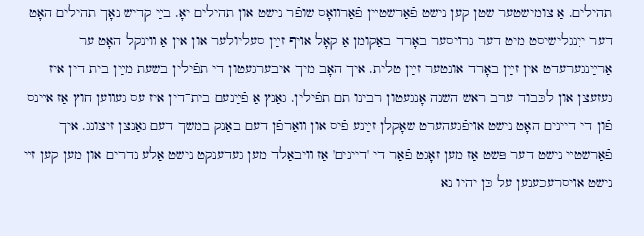תהילים. אַ צומישטער שטן קען נישט פֿאַרשטײן פֿאַרװאָס שופֿר נישט און תהילים יאָ. בײַ קדיש נאָך תהילים האָט דער ייִנגלישיסט מיט דער גרױסער באָרד באַקומן אַ קאָל אױף זײַן סעליולער און אין אַ װינקל האָט ער אַרײַנגערעדט אין זײַן באָרד אונטער זײַן טלית. איך האָב מיך איבערגעטון די תפֿילין בשעת מײַן בית דין איז געזעצן און לכּבוד ערב ראש השנה אָנגעטון רבינו תם תפֿילין. גאַנץ אַ פֿײַנעם בית־דין איז עס געװען חוץ אַז אײנס פֿון די דיינים האָט נישט אױפֿגעהערט שאָקלן זײַנע פֿיס און װאַרפֿן דעם באַנק במשך דעם גאַנצן זיצונג. איך פֿאַרשטײ נישט דער פּשט אַז מען זאָגט פֿאַר די 'דיינים' אַז װיבאַלד מען געדענקט נישט אַלע נדרים און מען קען זײ נישט אױסרעכענען על כּן יהיו נא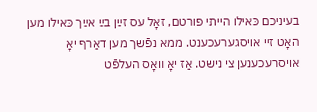בעיניכם כּאילו הייתי פורטם, זאָל עס זײַן בײַ אײַך כּאילו מען האָט זײ אױסגערעכענט. ממא נפֿשך מען דאַרף יאָ אױסרעכענען צי נישט. אַז יאָ װאָס העלפֿט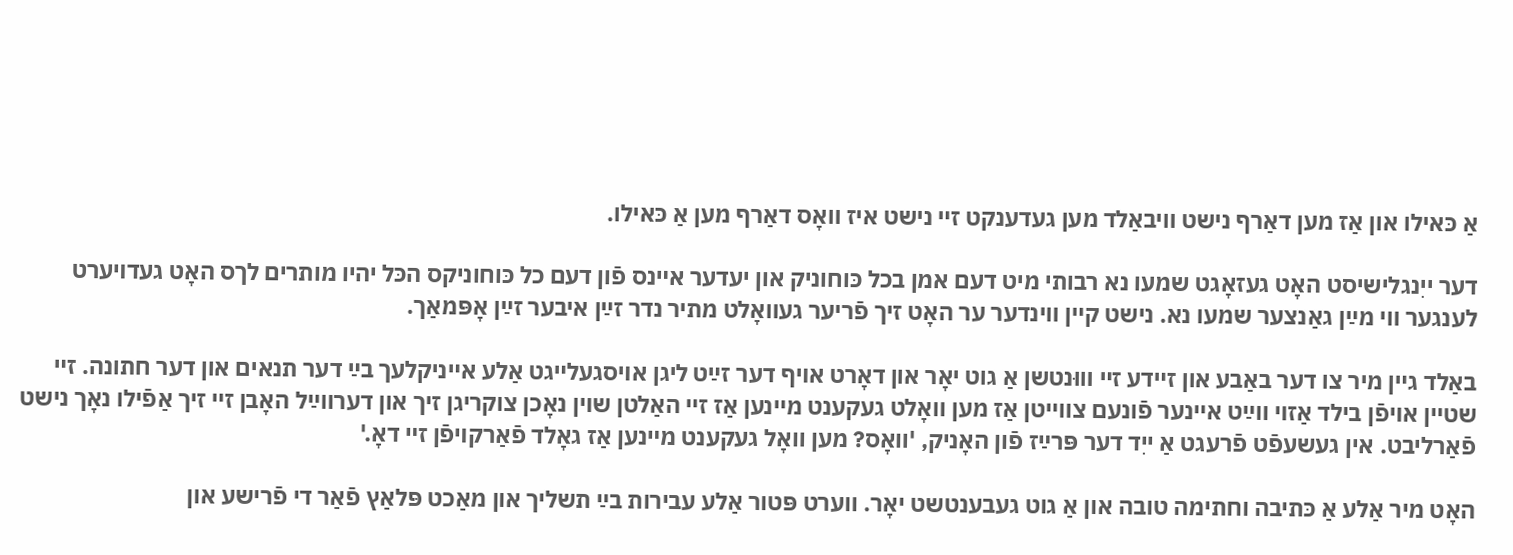אַ כּאילו און אַז מען דאַרף נישט װיבאַלד מען געדענקט זײ נישט איז װאָס דאַרף מען אַ כּאילו.

דער ייִנגלישיסט האָט געזאָגט שמעו נא רבותי מיט דעם אמן בכל כּוחוניק און יעדער אײנס פֿון דעם כל כּוחוניקס הכּל יהיו מותרים לךס האָט געדױערט לענגער װי מײַן גאַנצער שמעו נא. נישט קײן װינדער ער האָט זיך פֿריער געװאָלט מתיר נדר זײַן איבער זײַן אָפּמאַך.

באַלד גײן מיר צו דער באַבע און זײדע זײ װוּנטשן אַ גוט יאָר און דאָרט אױף דער זײַט ליגן אױסגעלײגט אַלע אײניקלעך בײַ דער תנאים און דער חתונה. זײ שטײן אױפֿן בילד אַזױ װײַט אײנער פֿונעם צװײטן אַז מען װאָלט געקענט מײנען אַז זײ האַלטן שױן נאָכן צוקריגן זיך און דערװײַל האָבן זײ זיך אַפֿילו נאָך נישט פֿאַרליבט. אין געשעפֿט פֿרעגט אַ ייִד דער פּרײַז פֿון האָניק, 'װאָס? מען װאָל געקענט מײנען אַז גאָלד פֿאַרקױפֿן זײ דאָ.'

האָט מיר אַלע אַ כּתיבה וחתימה טובה און אַ גוט געבענטשט יאָר. װערט פּטור אַלע עבירות בײַ תשליך און מאַכט פּלאַץ פֿאַר די פֿרישע און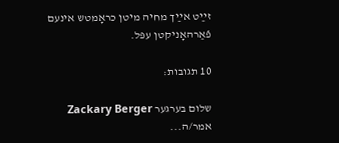זײַט אײַך מחיה מיטן כראָמטש אינעם פֿאַרהאָניקטן עפּל.

10 תגובות:

שלום בערגער Zackary Berger אמר/ה...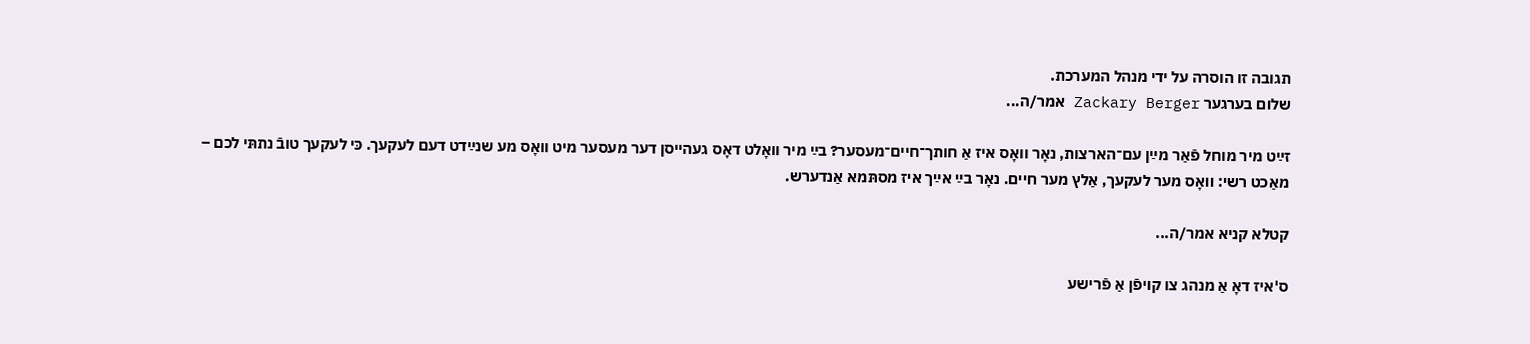תגובה זו הוסרה על ידי מנהל המערכת.
שלום בערגער Zackary Berger אמר/ה...

זײַט מיר מוחל פֿאַר מײַן עם־הארצות, נאָר וואָס איז אַ חותך־חיים־מעסער? בײַ מיר וואָלט דאָס געהייסן דער מעסער מיט וואָס מע שנײַדט דעם לעקעך. כּי לעקעך טובֿ נתתּי לכם – מאַכט רשי: וואָס מער לעקעך, אַלץ מער חיים. נאָר בײַ אײַך איז מסתּמא אַנדערש.

קטלא קניא אמר/ה...

ס'איז דאָ אַ מנהג צו קױפֿן אַ פֿרישע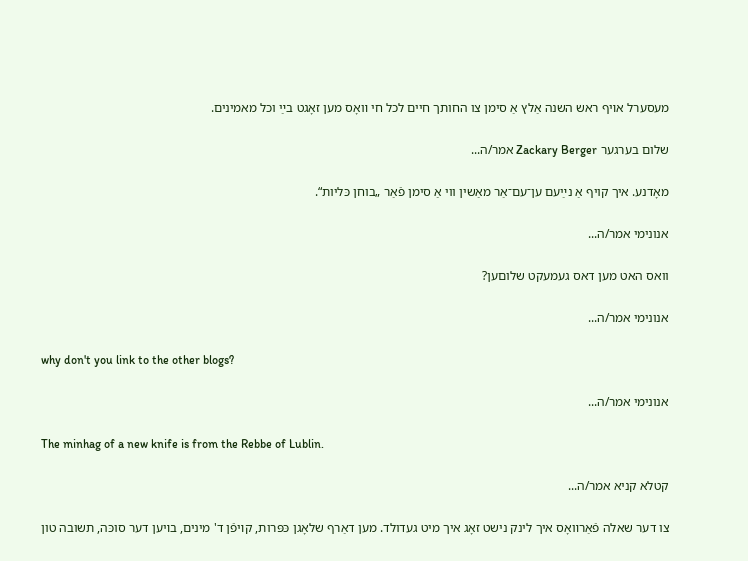מעסערל אױף ראש השנה אַלץ אַ סימן צו החותך חיים לכל חי װאָס מען זאָגט בײַ וכל מאמינים.

שלום בערגער Zackary Berger אמר/ה...

מאָדנע. איך קויף אַ נײַעם ען־עם־אַר מאַשין ווי אַ סימן פֿאַר „בוחן כּליות“.

אנונימי אמר/ה...

וואס האט מען דאס געמעקט שלוםען?

אנונימי אמר/ה...

why don't you link to the other blogs?

אנונימי אמר/ה...

The minhag of a new knife is from the Rebbe of Lublin.

קטלא קניא אמר/ה...

צו דער שאלה פֿאַרװאָס איך לינק נישט זאָג איך מיט געדולד. מען דאַרף שלאָגן כּפּרות, קױפֿן ד' מינים, בױען דער סוכּה, תשובה טון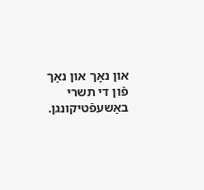און נאָך און נאַך פֿון די תשרי באַשעפֿטיקונגן.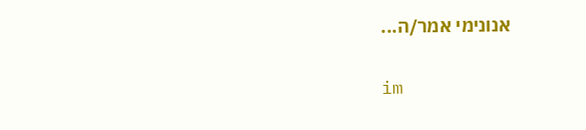אנונימי אמר/ה...

im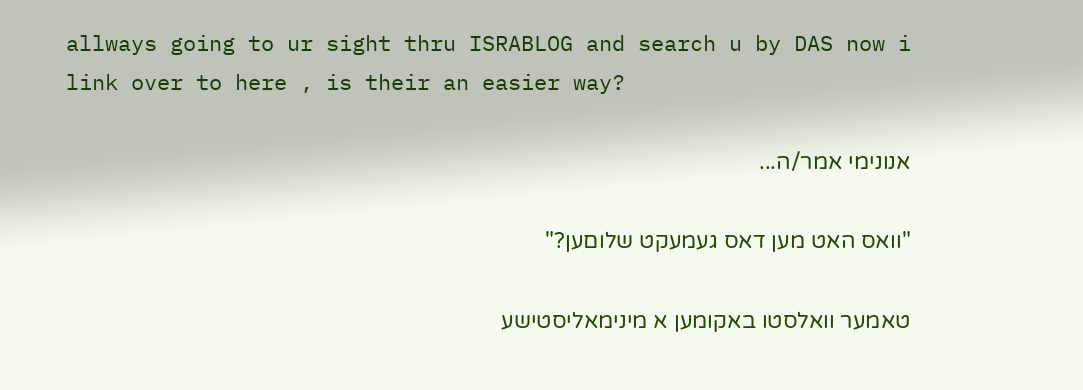allways going to ur sight thru ISRABLOG and search u by DAS now i link over to here , is their an easier way?

אנונימי אמר/ה...

"וואס האט מען דאס געמעקט שלוםען?"

טאמער וואלסטו באקומען א מינימאליסטישע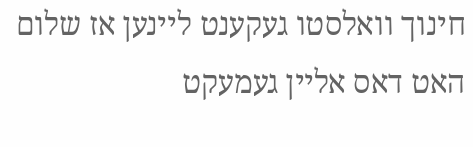חינוך וואלסטו געקענט ליינען אז שלום האט דאס אליין געמעקט